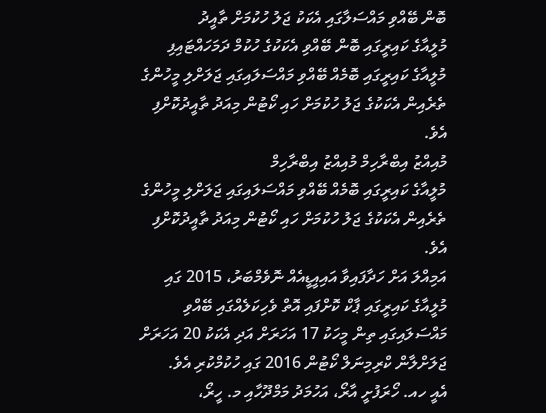ބޮން ބޭއްވި މައްސަލާގައި އެކަކު ޖަލު ހުކުމަށް ތާއީދު
މުލީއާގެ ކައިރީގައި ބޮން ބޭއްވި އެކަކުގެ ހުކުމް ދަމަހައްޓައިފި
މުލީއާގެ ކައިރީގައި ބޮމެއް ބޭއްވި މައްސަލައިގައި ޖަލަށްލި މީހުންގެ ތެރެއިން އެކަކުގެ ޖަލު ހުކުމަށް ހައި ކޯޓުން މިއަދު ތާއީދުކޮށްފި އެވެ.
މުއިއްޒު އިބްރާހިމް މުއިއްޒު އިބްރާހިމް
މުލީއާގެ ކައިރީގައި ބޮމެއް ބޭއްވި މައްސަލައިގައި ޖަލަށްލި މީހުންގެ ތެރެއިން އެކަކުގެ ޖަލު ހުކުމަށް ހައި ކޯޓުން މިއަދު ތާއީދުކޮށްފި އެވެ.
އަމިއްލަ އަށް ހަދާފައިވާ އައިއީޑީއެއް ނޮވެމްބަރު، 2015 ގައި މުލީއާގެ ކައިރީގައި ޕާކް ކޮށްފައި އޮތް ވެހިކަލެއްގައި ބޭއްވި މައްސަލައިގައި ތިން މީހަކު 17 އަހަރަށް އަދި އެކަކު 20 އަހަރަށް ޖަލަށްލާން ކްރިމިނަލް ކޯޓުން 2016 ގައި ހުކުމްކުރި އެވެ.
އެއީ ހއ. ހޯރަފުށީ އާރޯ، އަހުމަދު މަމްދޫހާއި މ. ހީރޯ،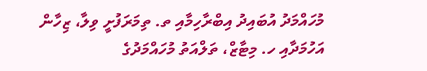މުހައްމަދު އުބައިދު އިބްރާހިމާއި ތ. ތިމަރަފުށީ ވިލާ، ޒިހާން އަހުމަދާއި ހ. މިޓާޒް، ތަލްއަތު މުހައްމަދުގެ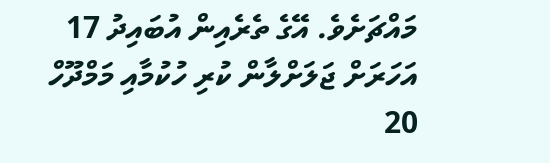މައްޗަށެވެ. އޭގެ ތެރެއިން އުބައިދު 17 އަހަރަށް ޖަލަށްލާން ކުރި ހުކުމާއި މަމްދޫހް 20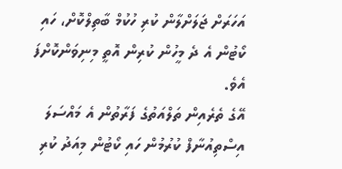އަހަރަށް ޖަލަށްލާން ކުރި ހުކުމް ބާތިލްކޮށް، ހައި ކޯޓުން އެ ދެ މީހުން ކުރިން އޮތީ މިނިވަންކޮށްފަ އެވެ.
އޭގެ ތެރެއިން ތަލްއަތުގެ ފަރާތުން އެ މައްސަލަ އިސްތިއުނާފް ކުރުމުން ހައި ކޯޓުން މިއަދު ކުރި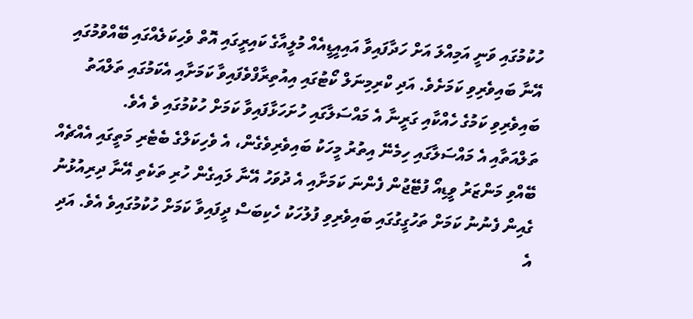ހުކުމުގައި ވަނީ އަމިއްލަ އަށް ހަދާފައިވާ އައިއީޑީއެއް މުލީއާގެ ކައިރީގައި އޮތް ވެހިކަލެއްގައި ބޭއްވުމުގައި އޭނާ ބައިވެރިވި ކަމަށެވެ. އަދި ކްރިމިނަލް ކޯޓުގައި އިއުތިރާފްވެފައިވާ ކަމަށާއި އެކަމުގައި ތަލްއަތު ބައިވެރިވި ކަމުގެ ހެއްކާއި ގަރީނާ އެ މައްސަލާގައި ހުށަހަޅާފައިވާ ކަމަށް ހުކުމުގައި ވެ އެވެ.
ތަލްއަތާއި އެ މައްސަލާގައި ހިމެނޭ އިތުރު މީހަކު ބައިވެރިވެގެން، އެ ވެހިކަލްގެ ބެޓެރި މަތީގައި އެއްޗެއް ބޭއްވި މަންޒަރު ވީޑިއޯ ފުޓޭޖުން ފެންނަ ކަމަށާއި އެ ދުވަހު އޭނާ ލައިގެން ހުރި ތަކެތި އޭނާ ދިރިއުޅުނު ގެއިން ފެނުނު ކަމަށް ތަހުގީގުގައި ބައިވެރިވި ފުލުހަކު ހެކިބަސް ދީފައިވާ ކަމަށް ހުކުމުގައިވެ އެވެ. އަދި އެ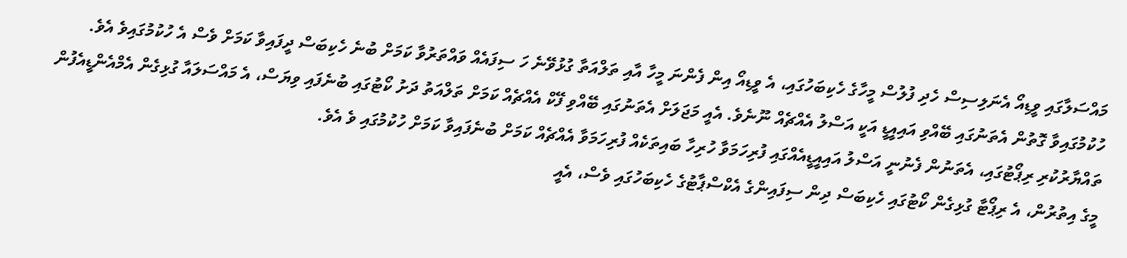މައްސަލާގައި ވީޑިއޯ އެނަލިސިސް ހެދި ފުލުސް މީހާގެ ހެކިބަހުގައި، އެ ވީޑިއޯ އިން ފެންނަ މީހާ އާއި ތަލްއަތާ ގުޅުވޭނެ ހަ ސިފައެއް ވައްތަރުވާ ކަމަށް ބުނެ ހެކިބަސް ދީފައިވާ ކަމަށް ވެސް އެ ހުކުމުގައިވެ އެވެ.
ހުކުމުގައިވާ ގޮތުން އެތަނުގައި ބޭއްވި އައިއީޑީ އަކީ އަސްލު އެއްޗެއް ނޫނެވެ. އެއީ މަޖަލަށް އެތަނުގައި ބޭއްވި ފޭކް އެއްޗެއް ކަމަށް ތަލްއަތު ދަށު ކޯޓުގައި ބުނެފައި ވިޔަސް، އެ މައްސަލައާ ގުޅިގެން އެމްއެންޑީއެފުން ތައްޔާރުކުރި ރިޕޯޓުގައި، އެތަނުން ފެނުނީ އަސްލު އައިއީޑީއެއްގައި ފުރިހަމަވާ ހުރިހާ ބައިތަކެއް ފުރިހަމަވާ އެއްޗެއް ކަމަށް ބުނެފައިވާ ކަމަށް ހުކުމުގައި ވެ އެވެ.
މީގެ އިތުރުން، އެ ރިޕޯޓާ ގުޅިގެން ކޯޓުގައި ހެކިބަސް ދިން ސިފައިންގެ އެކްސްޕާޓުގެ ހެކިބަހުގައި ވެސް، އެއީ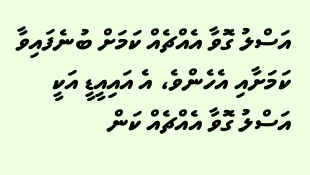އަސްލު ގޮވާ އެއްޗެއް ކަމަށް ބުނެފައިވާ ކަމަށާއި އެހެންވެ، އެ އައިއީޑީ އަކީ އަސްލު ގޮވާ އެއްޗެއް ކަން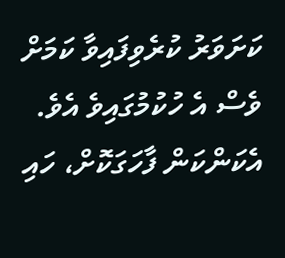ކަށަވަރު ކުރެވިފައިވާ ކަމަށް ވެސް އެ ހުކުމުގައިވެ އެވެ.
އެކަންކަން ފާހަގަކޮށް، ހައި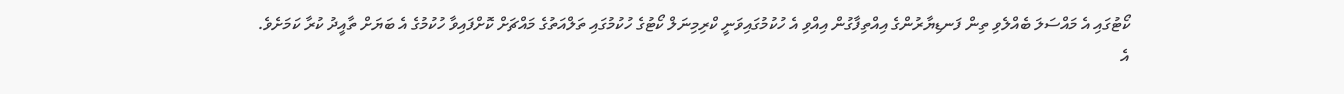ކޯޓުގައި އެ މައްސަލަ ބެއްލެވި ތިން ފަނޑިޔާރުންގެ އިއްތިފާގުން އިއްވި އެ ހުކުމުގައިވަނީ ކްރިމިނަލް ކޯޓުގެ ހުކުމުގައި ތަލްއަތުގެ މައްޗަށް ކޮށްފައިވާ ހުކުމުގެ އެ ބަޔަށް ތާއީދު ކުރާ ކަމަށެވެ.
އެ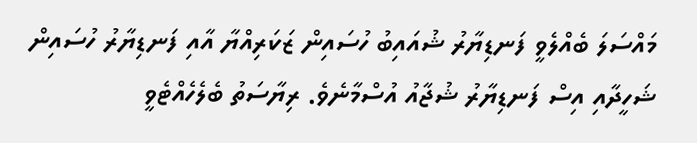މައްސަލަ ބެއްލެވީ ފަނޑިޔާރު ޝުއައިބު ހުސައިން ޒަކަރިއްޔާ އާއި ފަނޑިޔާރު ހުސައިން ޝަހީދާއި އިސް ފަނޑިޔާރު ޝުޖާއު އުސްމާނެވެ. ރިޔާސަތު ބެލެހެއްޓެވީ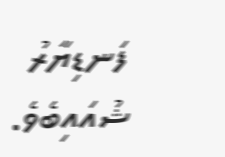ފަނޑިޔާރު ޝުއައިބެވެ.